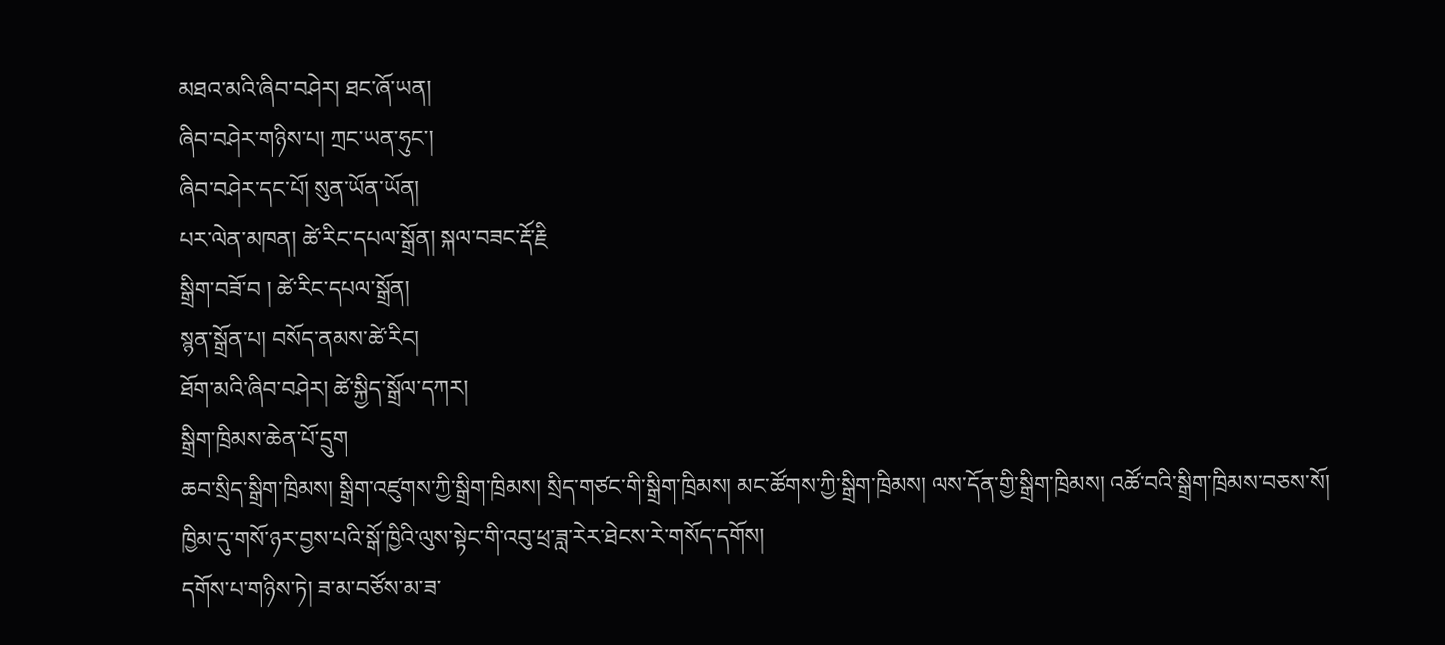མཐའ་མའི་ཞིབ་བཤེར། ཐང་ཞོ་ཡན།
ཞིབ་བཤེར་གཉིས་པ། ཀྲང་ཡན་ཧུང་།
ཞིབ་བཤེར་དང་པོ། སུན་ཡོན་ཡོན།
པར་ལེན་མཁན། ཚེ་རིང་དཔལ་སྒྲོན། སྐལ་བཟང་རྡོ་རྗི
སྒྲིག་བཟོ་བ ། ཚེ་རིང་དཔལ་སྒྲོན།
སྙན་སྒྲོན་པ། བསོད་ནམས་ཚེ་རིང།
ཐོག་མའི་ཞིབ་བཤེར། ཚེ་སྐྱིད་སྒྲོལ་དཀར།
སྒྲིག་ཁྲིམས་ཆེན་པོ་དྲུག
ཆབ་སྲིད་སྒྲིག་ཁྲིམས། སྒྲིག་འཛུགས་ཀྱི་སྒྲིག་ཁྲིམས། སྲིད་གཙང་གི་སྒྲིག་ཁྲིམས། མང་ཚོགས་ཀྱི་སྒྲིག་ཁྲིམས། ལས་དོན་གྱི་སྒྲིག་ཁྲིམས། འཚོ་བའི་སྒྲིག་ཁྲིམས་བཅས་སོ།
ཁྱིམ་དུ་གསོ་ཉར་བྱས་པའི་སྒོ་ཁྱིའི་ལུས་སྟེང་གི་འབུ་ཕྲ་ཟླ་རེར་ཐེངས་རེ་གསོད་དགོས།
དགོས་པ་གཉིས་ཏེ། ཟ་མ་བཙོས་མ་ཟ་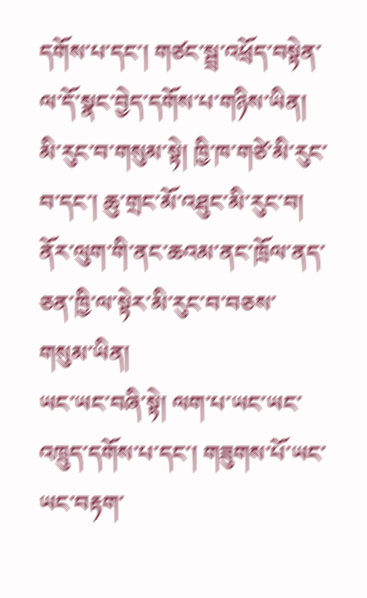དགོས་པ་དང་། གཙང་སྦྲ་འཕྲོད་བསྟེན་ལ་དོ་སྣང་བྱེད་དགོས་པ་གཉིས་ཡིན།
མི་རུང་བ་གསུམ་སྟེ། ཁྱི་ཁ་གཙེ་མི་རུང་བ་དང་། ཆུ་གྲང་མོ་འཐུང་མི་རུང་བ། ནོར་ལུག་གི་ནང་ཆའམ་ནང་ཁྲོལ་ནད་ཅན་ཁྱི་ལ་སྟེར་མི་རུང་བ་བཅས་གསུམ་ཡིན།
ཡང་ཡང་བཞི་སྟེ། ལག་པ་ཡང་ཡང་འཁྲུད་དགོས་པ་དང་། གཟུགས་པོ་ཡང་ཡང་བརྟག་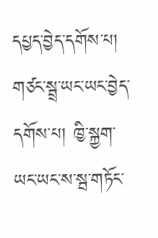དཔྱད་བྱེད་དགོས་པ།
གཙང་སྦྲ་ཡང་ཡང་བྱེད་དགོས་པ། ཁྱི་སྐྱག་ཡང་ཡང་ས་སྦ་གཏོང་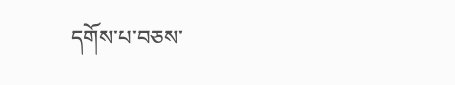དགོས་པ་བཅས་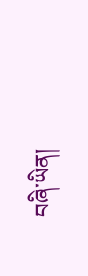བཞི་ཡིན།